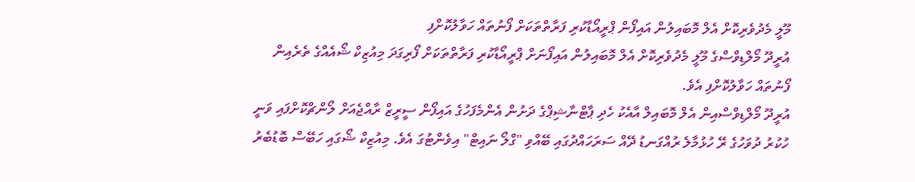މޫލީ މެދުވެރިކޮށް އެލް މޮބައިލުން އައިފޯން ޕްރީއޯޑާކުރި ފަރާތްތަކަށް ފޯނުތައް ހަވާލުކޮށްފި
އުރީދޫ މޯލްޑިވްސްގެ މޫލީ މެދުވެރިކޮށް އެލް މޮބައިލުން އައިފޯނަށް ޕްރީއޯޑާކުރި ފަރާތްތަކަށް ފޯރިގަދަ މިއުޒިކް ޝޯއެއްގެ ތެރެއިން ފޯނުތައް ހަވާލުކޮށްފި އެވެ.
އުރީދޫ މޯލްޑިވްސްއިން އެލް މޮބައިލް އާއެކު ހެދި ޕާޓްނާޝިޕްގެ ދަށުން އެންމެފަހުގެ އައިފޯން ސީރީޒް ރާއްޖެއަށް ލޯންޗްކޮށްފައި ވަނީ ހުކުރު ދުވަހުގެ ރޭ ހުޅުމާލެ ރުއްގަނޑު ދޭއް ސަރަހައްދުގައި ބޭއްވި "ގްލޯ ނައިޓް" އިވެންޓުގަ އެވެ. މިއުޒިކް ޝޯގައި ހަބޭސް ބޮޑުބެރު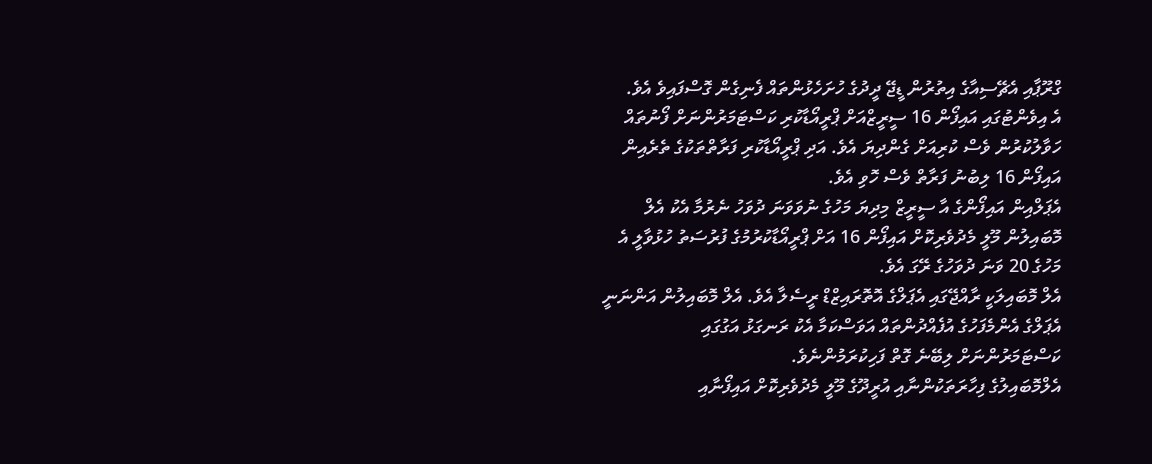ގްރޫޕާއި އެޗޭސިއާގެ އިތުރުން ޑީޖޭ ދީދުގެ ހުށަހެޅުންތައް ފެނިގެން ގޮސްފައިވެ އެވެ.
އެ އިވެންޓުގައި އައިފޯން 16 ސީރީޒްއަށް ޕްރީއޯޑާކުރި ކަސްޓަމަރުންނަށް ފޯނުތައް ހަވާލުކުރުން ވެސް ކުރިއަށް ގެންދިޔަ އެވެ. އަދި ޕްރީއޯޑާކުރި ފަރާތްތަކުގެ ތެރެއިން އައިފޯން 16 ލިބުނު ފަރާތް ވެސް ހޮވި އެވެ.
އެޕަލްއިން އައިފޯންގެ އާ ސީރީޒް މިދިޔަ މަހުގެ ނުވަވަނަ ދުވަހު ނެރުމާ އެކު އެލް މޮބައިލުން މޫލީ މެދުވެރިކޮށް އައިފޯން 16 އަށް ޕްރީއޯޑާކުރުމުގެ ފުރުސަތު ހުޅުވާލީ އެ މަހުގެ 20 ވަނަ ދުވަހުގެ ރޭގަ އެވެ.
އެލް މޮބައިލަކީ ރާއްޖޭގައި އެޕަލްގެ އޮތޮރައިޒްޑް ރީސެލާ އެވެ. އެލް މޮބައިލުން އަންނަނީ އެޕަލްގެ އެންމެފަހުގެ އުފެއްދުންތައް އަވަސްކަމާ އެކު ރަނގަޅު އަގުގައި ކަސްޓަމަރުންނަށް ލިބޭނެ ގޮތް ފަހިކުރަމުންނެވެ.
އެލްމޮބައިލުގެ ފިހާރަތަކުންނާއި އުރީދޫގެ މޫލީ މެދުވެރިކޮށް އައިފޯނާއި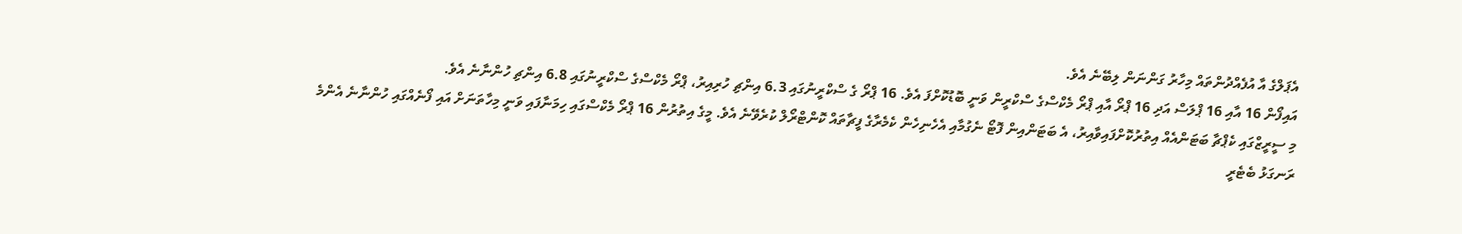އެޕަލްގެ އާ އުފެއްދުންތައް މިހާރު ގަންނަން ލިބޭނެ އެވެ.
އައިފޯން 16 އާއި 16 ޕްލަސް އަދި 16 ޕްރޯ އާއި ޕްރޯ މެކްސްގެ ސްކްރީން ވަނީ ބޮޑުކޮށްފަ އެވެ. 16 ޕްރޯ ގެ ސްކްރީނުގައި 6.3 އިންޗި ހުރިއިރު، ޕްރޯ މެކްސްގެ ސްކްރީނުގައި 6.8 އިންޗި ހުންނާނެ އެވެ.
މި ސީރީޒްގައި ކެޕްޗާ ބަޓަންއެއް އިތުރުކޮށްފައިވާއިރު، އެ ބަޓަންއިން ފޮޓޯ ނެގުމާއި އެހެނިހެން ކެމެރާގެ ފީޗާތައް ކޮންޓްރޯލް ކުރެވޭނެ އެވެ. މީގެ އިތުރުން 16 ޕްރޯ މެކްސްގައި ހިމަނާފައި ވަނީ މިހާތަނަށް އައި ފޯނެއްގައި ހުންނާނެ އެންމެ ރަނގަޅު ބެޓެރީ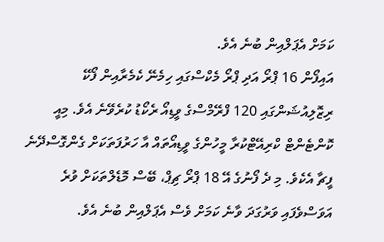ކަމަށް އެޕަލްއިން ބުނެ އެވެ.
އައިފޯން 16 ޕްރޯ އަދި ޕްރޯ މެކްސްގައި ހިމެނޭ ކެމެރާއިން ފޯކޭ ރިޒޮލިއުޝަންގައި 120 ފްރޭމްސްގެ ވީޑިއޯ ރެކޯޑު ކުރެވޭނެ އެވެ. މިއީ ކޮންޓެންޓް ކްރިއޭޓްކުރާ މީހުންގެ ވީޑިއޯތައް އާ ހަރުފަތަކަށް ގެންގޮސްދޭނެ ފީޗާ އެކެވެ. މި ދެ ފޯނުގެ އޭ 18 ޕްރޯ ޗިޕް، ބޭސް މޮޑެލްތަކަށް ވުރެ އަވަސްވެފައި ވަރުގަދަ ވާނެ ކަމަށް ވެސް އެޕަލްއިން ބުނެ އެވެ.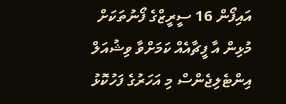އައިފޯން 16 ސީރީޒްގެ ފޯނުތަކަށް މުޅިން އާ ފީޗާއެއް ކަމަށްވާ ވިޝުއަލް އިންޓެލިޖެންސް މި އަހަރުގެ ފަހުކޮޅު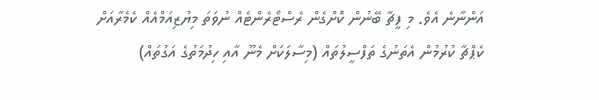އަންނާނެ އެވެ. މި ފީޗާ ބޭނުން ކޮށްގެން ރެސްޓޯރެންޓެއް ނުވަތަ މިޔުޒިއަމްއެއް ކެމެރާއަށް ކެޕްޗާ ކުރުމުން އެތަނުގެ ތަފްސީލުތައް (މިސާލަކަށް މެނޫ އާއި ހިދުމަތުގެ އަގުތައް)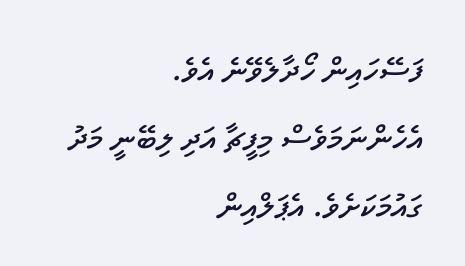ފަސޭހައިން ހޯދާލެވޭނެ އެވެ. އެހެންނަމަވެސް މިފީޗާ އަދި ލިބޭނީ މަދު ގައުމަކަށެވެ. އެޕަލްއިން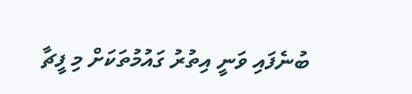ބުނެފައި ވަނީ އިތުރު ގައުމުތަކަށް މި ފީޗާ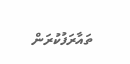ތައާރަފުކުރަން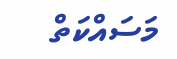މަސައްކަތް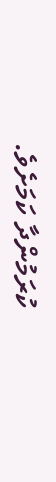ކުރަމުންދާ ކަމަށެވެ.